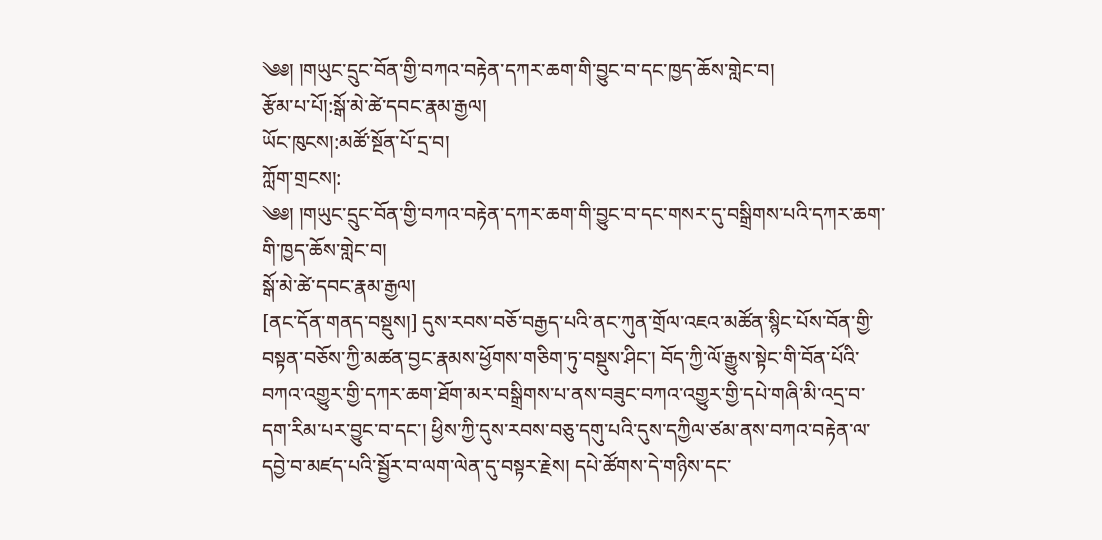༄༅། །གཡུང་དྲུང་བོན་གྱི་བཀའ་བརྟེན་དཀར་ཆག་གི་བྱུང་བ་དང་ཁྱད་ཆོས་གླེང་བ།
རྩོམ་པ་པོ།:སྒོ་མེ་ཚེ་དབང་རྣམ་རྒྱལ།
ཡོང་ཁུངས།:མཚོ་སྔོན་པོ་དྲ་བ།
ཀློག་གྲངས།:
༄༅། །གཡུང་དྲུང་བོན་གྱི་བཀའ་བརྟེན་དཀར་ཆག་གི་བྱུང་བ་དང་གསར་དུ་བསྒྲིགས་པའི་དཀར་ཆག་གི་ཁྱད་ཆོས་གླེང་བ།
སྒོ་མེ་ཚེ་དབང་རྣམ་རྒྱལ།
[ནང་དོན་གནད་བསྡུས།] དུས་རབས་བཅོ་བརྒྱད་པའི་ནང་ཀུན་གྲོལ་འཇའ་མཚོན་སྙིང་པོས་བོན་གྱི་བསྟན་བཅོས་ཀྱི་མཚན་བྱང་རྣམས་ཕྱོགས་གཅིག་ཏུ་བསྡུས་ཤིང་། བོད་ཀྱི་ལོ་རྒྱུས་སྟེང་གི་བོན་པོའི་བཀའ་འགྱུར་གྱི་དཀར་ཆག་ཐོག་མར་བསྒྲིགས་པ་ནས་བཟུང་བཀའ་འགྱུར་གྱི་དཔེ་གཞི་མི་འདྲ་བ་དག་རིམ་པར་བྱུང་བ་དང་། ཕྱིས་ཀྱི་དུས་རབས་བཅུ་དགུ་པའི་དུས་དཀྱིལ་ཙམ་ནས་བཀའ་བརྟེན་ལ་དབྱེ་བ་མཛད་པའི་སྦྱོར་བ་ལག་ལེན་དུ་བསྟར་རྗེས། དཔེ་ཚོགས་དེ་གཉིས་དང་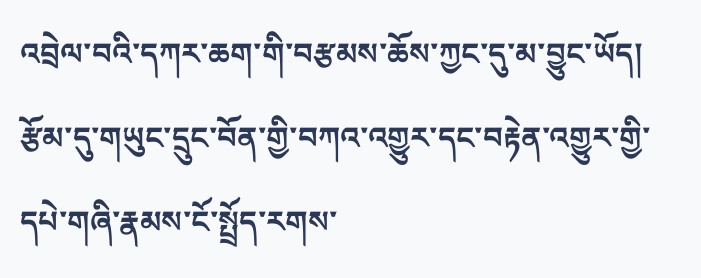འབྲེལ་བའི་དཀར་ཆག་གི་བརྩམས་ཆོས་ཀྱང་དུ་མ་བྱུང་ཡོད། རྩོམ་དུ་གཡུང་དྲུང་བོན་གྱི་བཀའ་འགྱུར་དང་བརྟེན་འགྱུར་གྱི་དཔེ་གཞི་རྣམས་ངོ་སྤྲོད་རགས་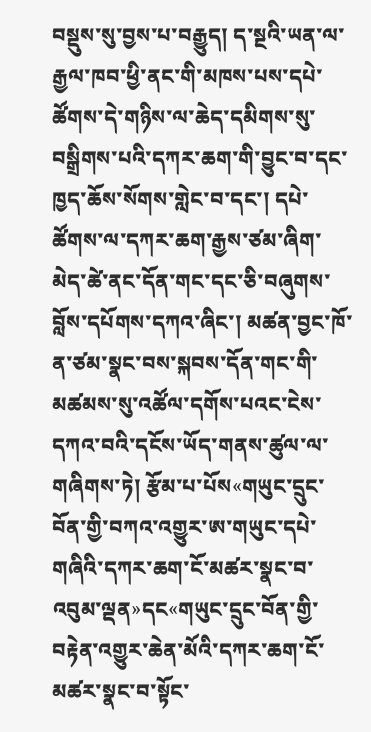བསྡུས་སུ་བྱས་པ་བརྒྱུད། ད་སྔའི་ཡན་ལ་རྒྱལ་ཁབ་ཕྱི་ནང་གི་མཁས་པས་དཔེ་ཚོགས་དེ་གཉིས་ལ་ཆེད་དམིགས་སུ་བསྒྲིགས་པའི་དཀར་ཆག་གི་བྱུང་བ་དང་ཁྱད་ཆོས་སོགས་གླེང་བ་དང་། དཔེ་ཚོགས་ལ་དཀར་ཆག་རྒྱས་ཙམ་ཞིག་མེད་ཚེ་ནང་དོན་གང་དང་ཅི་བཞུགས་བློས་དཔོགས་དཀའ་ཞིང་། མཚན་བྱང་ཁོ་ན་ཙམ་སྣང་བས་སྐབས་དོན་གང་གི་མཚམས་སུ་འཚོལ་དགོས་པའང་ངེས་དཀའ་བའི་དངོས་ཡོད་གནས་ཚུལ་ལ་གཞིགས་ཏེ། རྩོམ་པ་པོས«གཡུང་དྲུང་བོན་གྱི་བཀའ་འགྱུར་ཨ་གཡུང་དཔེ་གཞིའི་དཀར་ཆག་ངོ་མཚར་སྣང་བ་འབུམ་ལྡན»དང«གཡུང་དྲུང་བོན་གྱི་བརྟེན་འགྱུར་ཆེན་མོའི་དཀར་ཆག་ངོ་མཚར་སྣང་བ་སྟོང་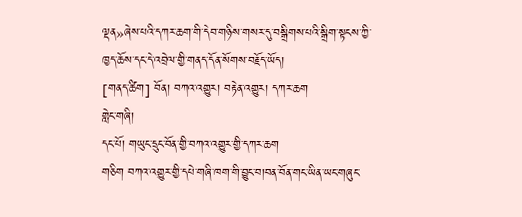ལྡན»ཞེས་པའི་དཀར་ཆག་གི་དེབ་གཉིས་གསར་དུ་བསྒྲིགས་པའི་སྒྲིག་སྟངས་ཀྱི་ཁྱད་ཆོས་དང་དེ་འབྲེལ་གྱི་གནད་དོན་སོགས་བརྗོད་ཡོད།
[གནད་ཚིག] བོན། བཀའ་འགྱུར། བརྟེན་འགྱུར། དཀར་ཆག
གླེང་གཞི།
དང་པོ། གཡུང་དྲུང་བོན་གྱི་བཀའ་འགྱུར་གྱི་དཀར་ཆག
གཅིག བཀའ་འགྱུར་གྱི་དཔེ་གཞི་ཁག་གི་བྱུང་བ།བན་བོན་གང་ཡིན་ཡང་གཞུང་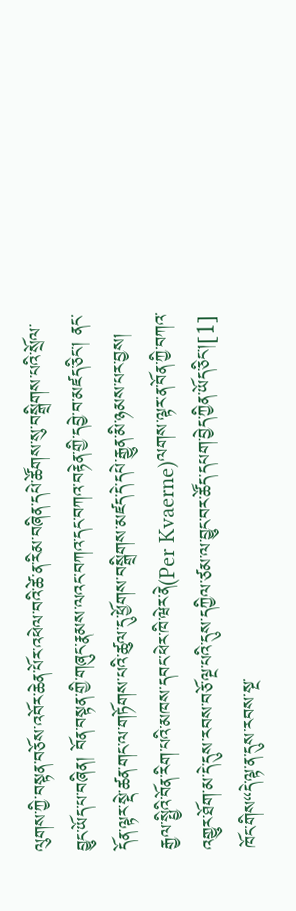ལུགས་ཀྱི་བསྟན་བཅོས་འབོར་ཆེན་པོར་འཕེལ་བའི་ཚེ་ན་རིམ་བཞིན་དཔེ་ཚོགས་སུ་བསྒྲིགས་པའི་སྲོལ་བྱུང་ཡོད་པ་བཞིན། བོན་བསྟན་གྱི་གཞུང་རྣམས་ལའང་བཀའ་དང་བཀའ་བརྟེན་གྱི་དབྱེ་བ་མཛད་ཅིང་། ནང་དོན་ལྟར་སྡེ་ཚན་གང་ལ་གཏོགས་པའི་ཚུལ་དུ་ཕྱོགས་བསྒྲིགས་མཛད་དེ་དཔེ་རྒྱུན་མི་ཉམས་པར་བྱས། རྒྱལ་སྤྱིའི་བོན་རིག་པའི་མཁས་དབང་ཕེར་ཁི་ཝེར་ནེ(Per Kvaerne)ལགས་ལྟར་ན་བོན་ཀྱི་བཀའ་འགྱུར་ཐོག་མ་དེ་དུས་རབས་བཅོ་ལྔ་པའི་དུས་དཀྱིལ་ཙམ་ལ་བྱུང་བར་ཚོད་དཔག་བྱེད་ཀྱིན་ཡོད་ཅིང་།[1] ཁོང་གིས“དེ་ལྟ་ན་དུས་རབས་སྔ་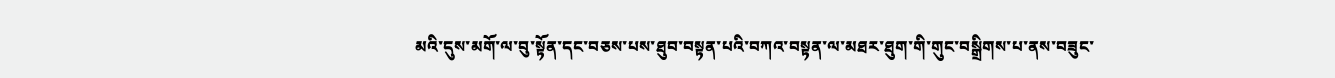མའི་དུས་མགོ་ལ་བུ་སྟོན་དང་བཅས་པས་ཐུབ་བསྟན་པའི་བཀའ་བསྟན་ལ་མཐར་ཐུག་གི་གུང་བསྒྲིགས་པ་ནས་བཟུང་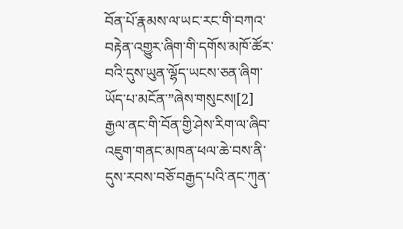བོན་པོ་རྣམས་ལ་ཡང་རང་གི་བཀའ་བརྟེན་འགྱུར་ཞིག་གི་དགོས་མཁོ་ཚོར་བའི་དུས་ཡུན་ལྷོད་ཡངས་ཅན་ཞིག་ཡོད་པ་མངོན་”ཞེས་གསུངས།[2] རྒྱལ་ནང་གི་བོན་གྱི་ཤེས་རིག་ལ་ཞིབ་འཇུག་གནང་མཁན་ཕལ་ཆེ་བས་ནི་དུས་རབས་བཅོ་བརྒྱད་པའི་ནང་ཀུན་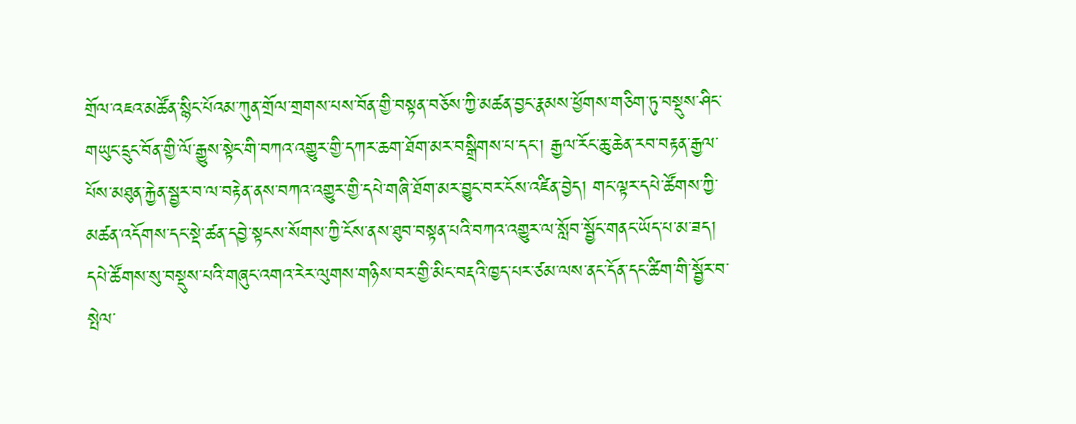གྲོལ་འཇའ་མཚོན་སྙིང་པོའམ་ཀུན་གྲོལ་གྲགས་པས་བོན་གྱི་བསྟན་བཅོས་ཀྱི་མཚན་བྱང་རྣམས་ཕྱོགས་གཅིག་ཏུ་བསྡུས་ཤིང་གཡུང་དྲུང་བོན་གྱི་ལོ་རྒྱུས་སྟེང་གི་བཀའ་འགྱུར་གྱི་དཀར་ཆག་ཐོག་མར་བསྒྲིགས་པ་དང་། རྒྱལ་རོང་ཆུ་ཆེན་རབ་བརྟན་རྒྱལ་པོས་མཐུན་རྐྱེན་སྦྱར་བ་ལ་བརྟེན་ནས་བཀའ་འགྱུར་གྱི་དཔེ་གཞི་ཐོག་མར་བྱུང་བར་ངོས་འཛིན་བྱེད། གང་ལྟར་དཔེ་ཚོགས་ཀྱི་མཚན་འདོགས་དང་སྡེ་ཚན་དབྱེ་སྟངས་སོགས་ཀྱི་ངོས་ནས་ཐུབ་བསྟན་པའི་བཀའ་འགྱུར་ལ་སློབ་སྦྱོང་གནང་ཡོད་པ་མ་ཟད། དཔེ་ཚོགས་སུ་བསྡུས་པའི་གཞུང་འགའ་རེར་ལུགས་གཉིས་བར་གྱི་མིང་བརྡའི་ཁྱད་པར་ཙམ་ལས་ནང་དོན་དང་ཚིག་གི་སྦྱོར་བ་སྤེལ་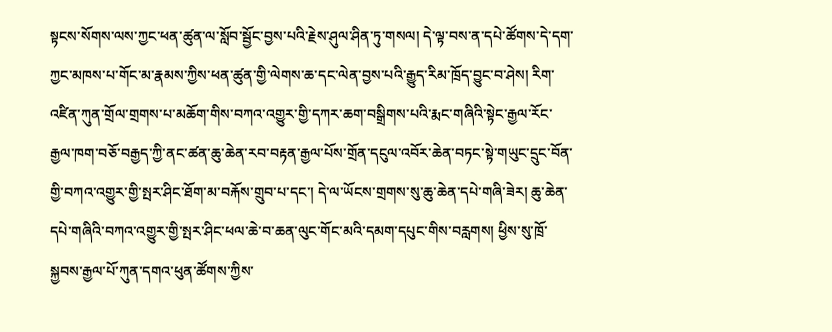སྟངས་སོགས་ལས་ཀྱང་ཕན་ཚུན་ལ་སློབ་སྦྱོང་བྱས་པའི་རྗེས་ཤུལ་ཤིན་ཏུ་གསལ། དེ་ལྟ་བས་ན་དཔེ་ཚོགས་དེ་དག་ཀྱང་མཁས་པ་གོང་མ་རྣམས་ཀྱིས་ཕན་ཚུན་གྱི་ལེགས་ཆ་དང་ལེན་བྱས་པའི་རྒྱུད་རིམ་ཁྲོད་བྱུང་བ་ཤེས། རིག་འཛིན་ཀུན་གྲོལ་གྲགས་པ་མཆོག་གིས་བཀའ་འགྱུར་གྱི་དཀར་ཆག་བསྒྲིགས་པའི་རྨང་གཞིའི་སྟེང་རྒྱལ་རོང་རྒྱལ་ཁག་བཅོ་བརྒྱད་ཀྱི་ནང་ཚན་ཆུ་ཆེན་རབ་བརྟན་རྒྱལ་པོས་གྲོན་དངུལ་འབོར་ཆེན་བཏང་སྟེ་གཡུང་དྲུང་བོན་གྱི་བཀའ་འགྱུར་གྱི་སྤར་ཤིང་ཐོག་མ་བརྐོས་གྲུབ་པ་དང་། དེ་ལ་ཡོངས་གྲགས་སུ་ཆུ་ཆེན་དཔེ་གཞི་ཟེར། ཆུ་ཆེན་དཔེ་གཞིའི་བཀའ་འགྱུར་གྱི་སྤར་ཤིང་ཕལ་ཆེ་བ་ཆན་ལུང་གོང་མའི་དམག་དཔུང་གིས་བརླགས། ཕྱིས་སུ་ཁྲོ་སྐྱབས་རྒྱལ་པོ་ཀུན་དགའ་ཕུན་ཚོགས་ཀྱིས་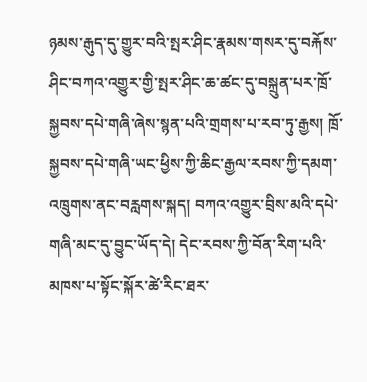ཉམས་རྒུད་དུ་གྱུར་བའི་སྤར་ཤིང་རྣམས་གསར་དུ་བརྐོས་ཤིང་བཀའ་འགྱུར་གྱི་སྤར་ཤིང་ཆ་ཚང་དུ་བསྐྲུན་པར་ཁྲོ་སྐྱབས་དཔེ་གཞི་ཞེས་སྙན་པའི་གྲགས་པ་རབ་ཏུ་རྒྱས། ཁྲོ་སྐྱབས་དཔེ་གཞི་ཡང་ཕྱིས་ཀྱི་ཆིང་རྒྱལ་རབས་ཀྱི་དམག་འཁྲུགས་ནང་བརླགས་སྐད། བཀའ་འགྱུར་བྲིས་མའི་དཔེ་གཞི་མང་དུ་བྱུང་ཡོད་དེ། དེང་རབས་ཀྱི་བོན་རིག་པའི་མཁས་པ་སྟོང་སྐོར་ཚེ་རིང་ཐར་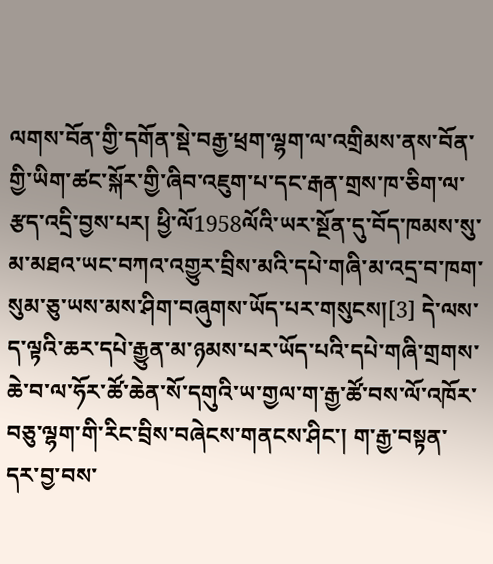ལགས་བོན་གྱི་དགོན་སྡེ་བརྒྱ་ཕྲག་ལྷག་ལ་འགྲིམས་ནས་བོན་གྱི་ཡིག་ཚང་སྐོར་གྱི་ཞིབ་འཇུག་པ་དང་རྒན་གྲས་ཁ་ཅིག་ལ་རྩད་འདྲི་བྱས་པར། ཕྱི་ལོ1958ལོའི་ཡར་སྔོན་དུ་བོད་ཁམས་སུ་མ་མཐའ་ཡང་བཀའ་འགྱུར་བྲིས་མའི་དཔེ་གཞི་མ་འདྲ་བ་ཁག་སུམ་ཅུ་ཡས་མས་ཤིག་བཞུགས་ཡོད་པར་གསུངས།[3] དེ་ལས་ད་ལྟའི་ཆར་དཔེ་རྒྱུན་མ་ཉམས་པར་ཡོད་པའི་དཔེ་གཞི་གྲགས་ཆེ་བ་ལ་ཧོར་ཚོ་ཆེན་སོ་དགུའི་ཡ་གྱལ་ག་རྒྱ་ཚོ་བས་ལོ་འཁོར་བཅུ་ལྷག་གི་རིང་བྲིས་བཞེངས་གནངས་ཤིང་། ག་རྒྱ་བསྟན་དར་བྱ་བས་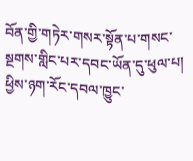བོན་གྱི་གཏེར་གསར་སྟོན་པ་གསང་སྔགས་གླིང་པར་དབང་ཡོན་དུ་ཕུལ་པ། ཕྱིས་ཉག་རོང་དབལ་ཁྱུང་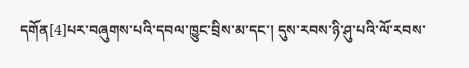དགོན[4]པར་བཞུགས་པའི་དབལ་ཁྱུང་བྲིས་མ་དང་། དུས་རབས་ཉི་ཤུ་པའི་ལོ་རབས་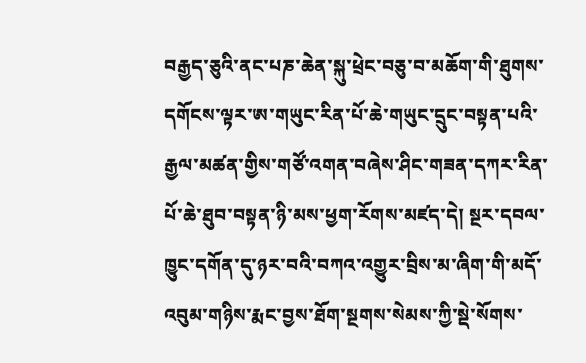བརྒྱད་ཅུའི་ནང་པཎ་ཆེན་སྐུ་ཕྲེང་བཅུ་བ་མཆོག་གི་ཐུགས་དགོངས་ལྟར་ཨ་གཡུང་རིན་པོ་ཆེ་གཡུང་དྲུང་བསྟན་པའི་རྒྱལ་མཚན་གྱིས་གཙོ་འགན་བཞེས་ཤིང་གཟན་དཀར་རིན་པོ་ཆེ་ཐུབ་བསྟན་ཉི་མས་ཕྱག་རོགས་མཛད་དེ། སྔར་དབལ་ཁྱུང་དགོན་དུ་ཉར་བའི་བཀའ་འགྱུར་བྲིས་མ་ཞིག་གི་མདོ་འབུམ་གཉིས་རྨང་བྱས་ཐོག་སྔགས་སེམས་ཀྱི་སྡེ་སོགས་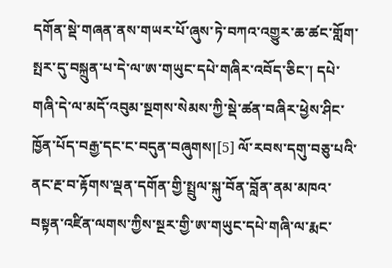དགོན་སྡེ་གཞན་ནས་གཡར་པོ་ཞུས་ཏེ་བཀའ་འགྱུར་ཆ་ཚང་གློག་སྤར་དུ་བསྐྲུན་པ་དེ་ལ་ཨ་གཡུང་དཔེ་གཞིར་འབོད་ཅིང་། དཔེ་གཞི་དེ་ལ་མདོ་འབུམ་སྔགས་སེམས་ཀྱི་སྡེ་ཚན་བཞིར་ཕྱེས་ཤིང་ཁྱོན་པོད་བརྒྱ་དང་ང་བདུན་བཞུགས།[5] ལོ་རབས་དགུ་བཅུ་པའི་ནང་རྔ་བ་རྟོགས་ལྡན་དགོན་གྱི་སྤྲུལ་སྐུ་བོན་བློན་ནམ་མཁའ་བསྟན་འཛིན་ལགས་ཀྱིས་སྔར་གྱི་ཨ་གཡུང་དཔེ་གཞི་ལ་རྨང་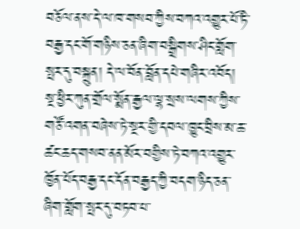བཅོལ་ནས་དེ་ལ་ཁ་གསབ་ཀྱིས་བཀའ་འགྱུར་པོ་ཏི་བརྒྱ་དང་གོ་གཉིས་ཅན་ཞིག་བསྒྲིགས་ཤིང་གློག་སྤར་དུ་བསྐྲུན། དེ་ལ་བོན་བློན་དཔེ་གཞིར་འབོད། སྔ་ཕྱིར་ཀུན་གྲོལ་སྨོན་རྒྱལ་ལྷ་སྲས་ལགས་ཀྱིས་གཙོ་འགན་བཞེས་ཏེ་སྔར་གྱི་དབལ་ཁྱུང་བྲིས་མ་ཆ་ཚང་ཆད་གསབ་ནན་མོར་བགྱིས་ཏེ་བཀའ་འགྱུར་ཁྱོན་པོད་བརྒྱ་དང་དོན་བརྒྱད་ཀྱི་བདག་ཉིད་ཅན་ཞིག་གློག་སྤར་དུ་བཏབ་པ་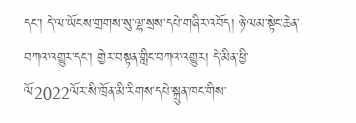དང་། དེ་ལ་ཡོངས་གྲགས་སུ་ལྷ་སྲས་དཔེ་གཞིར་འབོད། ཉེ་ལམ་སྟེང་ཆེན་བཀའ་འགྱུར་དང་། གྱེར་བསྟན་གླིང་བཀའ་འགྱུར། དེ་མིན་ཕྱི་ལོ2022ལོར་སི་ཁྲོན་མི་རིགས་དཔེ་སྐྲུན་ཁང་གིས་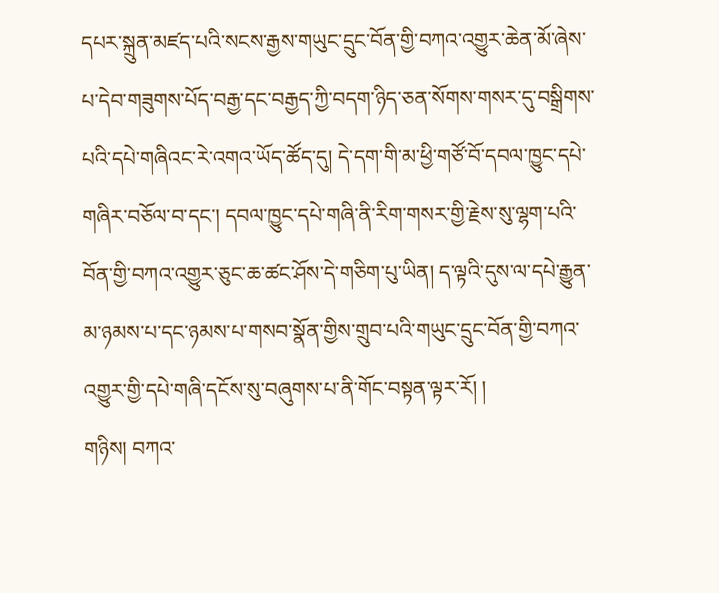དཔར་སྐྲུན་མཛད་པའི་སངས་རྒྱས་གཡུང་དྲུང་བོན་གྱི་བཀའ་འགྱུར་ཆེན་མོ་ཞེས་པ་དེབ་གཟུགས་པོད་བརྒྱ་དང་བརྒྱད་ཀྱི་བདག་ཉིད་ཅན་སོགས་གསར་དུ་བསྒྲིགས་པའི་དཔེ་གཞིའང་རེ་འགའ་ཡོད་ཚོད་དུ། དེ་དག་གི་མ་ཕྱི་གཙོ་བོ་དབལ་ཁྱུང་དཔེ་གཞིར་བཅོལ་བ་དང་། དབལ་ཁྱུང་དཔེ་གཞི་ནི་རིག་གསར་གྱི་རྗེས་སུ་ལྷག་པའི་བོན་གྱི་བཀའ་འགྱུར་ཅུང་ཆ་ཚང་ཤོས་དེ་གཅིག་པུ་ཡིན། ད་ལྟའི་དུས་ལ་དཔེ་རྒྱུན་མ་ཉམས་པ་དང་ཉམས་པ་གསབ་སྣོན་གྱིས་གྲུབ་པའི་གཡུང་དྲུང་བོན་གྱི་བཀའ་འགྱུར་གྱི་དཔེ་གཞི་དངོས་སུ་བཞུགས་པ་ནི་གོང་བསྟན་ལྟར་རོ། །
གཉིས། བཀའ་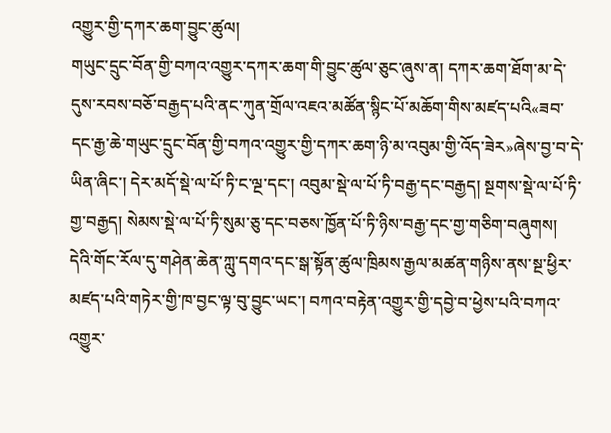འགྱུར་གྱི་དཀར་ཆག་བྱུང་ཚུལ།
གཡུང་དྲུང་བོན་གྱི་བཀའ་འགྱུར་དཀར་ཆག་གི་བྱུང་ཚུལ་ཅུང་ཞུས་ན། དཀར་ཆག་ཐོག་མ་དེ་དུས་རབས་བཅོ་བརྒྱད་པའི་ནང་ཀུན་གྲོལ་འཇའ་མཚོན་སྙིང་པོ་མཆོག་གིས་མཛད་པའི«ཟབ་དང་རྒྱ་ཆེ་གཡུང་དྲུང་བོན་གྱི་བཀའ་འགྱུར་གྱི་དཀར་ཆག་ཉི་མ་འབུམ་གྱི་འོད་ཟེར»ཞེས་བྱ་བ་དེ་ཡིན་ཞིང་། དེར་མདོ་སྡེ་ལ་པོ་ཏི་ང་ལྔ་དང་། འབུམ་སྡེ་ལ་པོ་ཏི་བརྒྱ་དང་བརྒྱད། སྔགས་སྡེ་ལ་པོ་ཏི་གྱ་བརྒྱད། སེམས་སྡེ་ལ་པོ་ཏི་སུམ་ཅུ་དང་བཅས་ཁྱོན་པོ་ཏི་ཉིས་བརྒྱ་དང་གྱ་གཅིག་བཞུགས། དེའི་གོང་རོལ་དུ་གཤེན་ཆེན་ཀླུ་དགའ་དང་སྒ་སྟོན་ཚུལ་ཁྲིམས་རྒྱལ་མཚན་གཉིས་ནས་སྔ་ཕྱིར་མཛད་པའི་གཏེར་གྱི་ཁ་བྱང་ལྟ་བུ་བྱུང་ཡང་། བཀའ་བརྟེན་འགྱུར་གྱི་དབྱེ་བ་ཕྱེས་པའི་བཀའ་འགྱུར་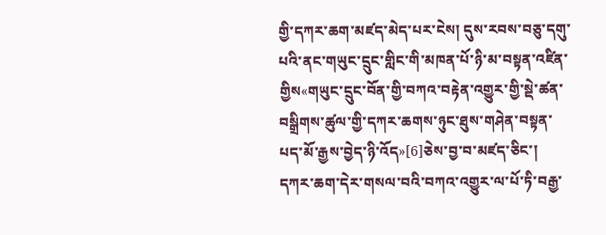གྱི་དཀར་ཆག་མཛད་མེད་པར་ངེས། དུས་རབས་བཅུ་དགུ་པའི་ནང་གཡུང་དྲུང་གླིང་གི་མཁན་པོ་ཉི་མ་བསྟན་འཛིན་གྱིས«གཡུང་དྲུང་བོན་གྱི་བཀའ་བརྟེན་འགྱུར་གྱི་སྡེ་ཚན་བསྒྲིགས་ཚུལ་གྱི་དཀར་ཆགས་ཉུང་ཐུས་གཤེན་བསྟན་པད་མོ་རྒྱས་བྱེད་ཉི་འོད»[6]ཅེས་བྱ་བ་མཛད་ཅིང་། དཀར་ཆག་དེར་གསལ་བའི་བཀའ་འགྱུར་ལ་པོ་ཏི་བརྒྱ་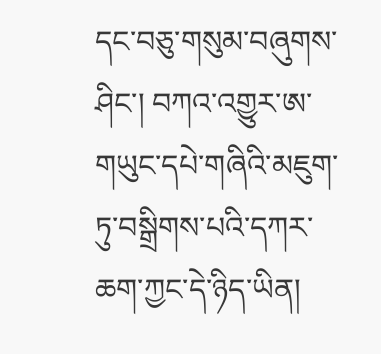དང་བཅུ་གསུམ་བཞུགས་ཤིང་། བཀའ་འགྱུར་ཨ་གཡུང་དཔེ་གཞིའི་མཇུག་ཏུ་བསྒྲིགས་པའི་དཀར་ཆག་ཀྱང་དེ་ཉིད་ཡིན།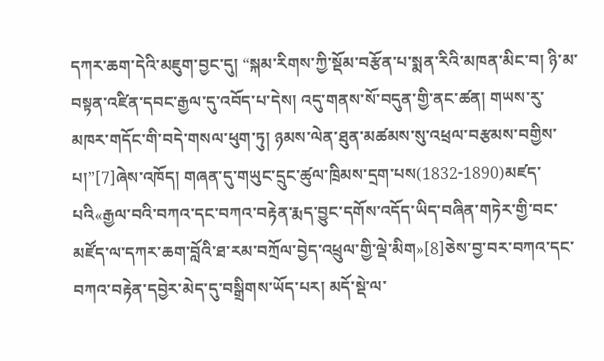དཀར་ཆག་དེའི་མཇུག་བྱང་དུ། “སྐམ་རིགས་ཀྱི་སྡོམ་བརྩོན་པ་སྨན་རིའི་མཁན་མིང་བ། ཉི་མ་བསྟན་འཛིན་དབང་རྒྱལ་དུ་འབོད་པ་དེས། འདུ་གནས་སོ་བདུན་གྱི་ནང་ཚན། གཡས་རུ་མཁར་གདོང་གི་བདེ་གསལ་ཕུག་ཏུ། ཉམས་ལེན་ཐུན་མཚམས་སུ་འཕྲལ་བརྩམས་བགྱིས་པ།”[7]ཞེས་འཁོད། གཞན་དུ་གཡུང་དྲུང་ཚུལ་ཁྲིམས་དྲག་པས(1832-1890)མཛད་པའི«རྒྱལ་བའི་བཀའ་དང་བཀའ་བརྟེན་རྨད་བྱུང་དགོས་འདོད་ཡིད་བཞིན་གཏེར་གྱི་བང་མཛོད་ལ་དཀར་ཆག་བློའི་ཐ་རམ་བཀྲོལ་བྱེད་འཕྲུལ་གྱི་ལྡེ་མིག»[8]ཅེས་བྱ་བར་བཀའ་དང་བཀའ་བརྟེན་དབྱེར་མེད་དུ་བསྒྲིགས་ཡོད་པར། མདོ་སྡེ་ལ་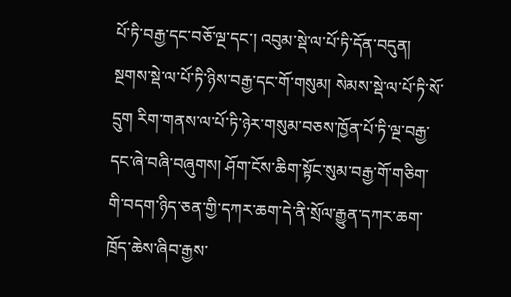པོ་ཏི་བརྒྱ་དང་བཅོ་ལྔ་དང་། འབུམ་སྡེ་ལ་པོ་ཏི་དོན་བདུན། སྔགས་སྡེ་ལ་པོ་ཏི་ཉིས་བརྒྱ་དང་གོ་གསུམ། སེམས་སྡེ་ལ་པོ་ཏི་སོ་དྲུག རིག་གནས་ལ་པོ་ཏི་ཉེར་གསུམ་བཅས་ཁྱོན་པོ་ཏི་ལྔ་བརྒྱ་དང་ཞེ་བཞི་བཞུགས། ཤོག་ངོས་ཆིག་སྟོང་སུམ་བརྒྱ་གོ་གཅིག་གི་བདག་ཉིད་ཅན་གྱི་དཀར་ཆག་དེ་ནི་སྲོལ་རྒྱུན་དཀར་ཆག་ཁྲོད་ཆེས་ཞིབ་རྒྱས་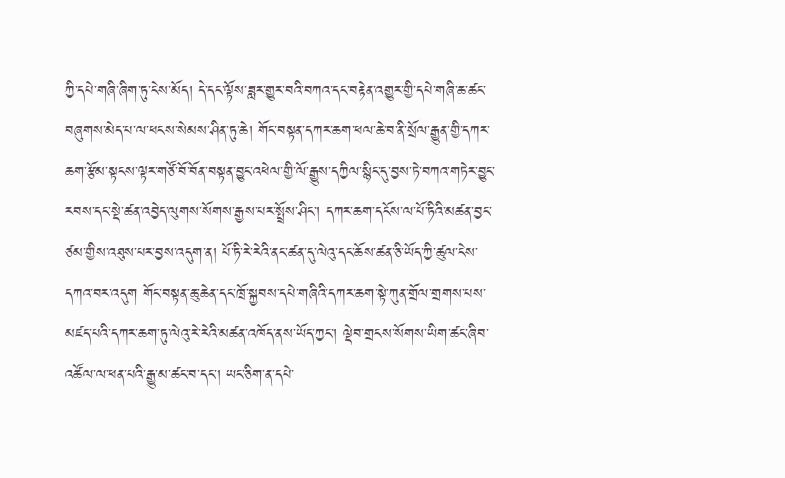ཀྱི་དཔེ་གཞི་ཞིག་ཏུ་ངེས་མོད། དེ་དང་ལྟོས་ཟླར་གྱུར་བའི་བཀའ་དང་བརྟེན་འགྱུར་གྱི་དཔེ་གཞི་ཆ་ཚང་བཞུགས་མེད་པ་ལ་ཕངས་སེམས་ཤིན་ཏུ་ཆེ། གོང་བསྟན་དཀར་ཆག་ཕལ་ཆེ་བ་ནི་སྲོལ་རྒྱུན་གྱི་དཀར་ཆག་རྩོམ་སྟངས་ལྟར་གཙོ་བོ་བོན་བསྟན་བྱུང་འཕེལ་གྱི་ལོ་རྒྱུས་དཀྱིལ་སྙིང་དུ་བྱས་ཏེ་བཀའ་གཏེར་བྱུང་རབས་དང་སྡེ་ཚན་འབྱེད་ལུགས་སོགས་རྒྱས་པར་སྤྲོས་ཤིང་། དཀར་ཆག་དངོས་ལ་པོ་ཏིའི་མཚན་བྱང་ཙམ་གྱིས་འཐུས་པར་བྱས་འདུག་ན། པོ་ཏི་རེ་རེའི་ནང་ཚན་དུ་ལེའུ་དང་ཆོས་ཚན་ཅི་ཡོད་ཀྱི་ཚུལ་ངེས་དཀའ་བར་འདུག གོང་བསྟན་ཆུ་ཆེན་དང་ཁྲོ་སྐྱབས་དཔེ་གཞིའི་དཀར་ཆག་སྟེ་ཀུན་གྲོལ་གྲགས་པས་མཛད་པའི་དཀར་ཆག་ཏུ་ལེའུ་རེ་རེའི་མཚན་འཁོད་ནས་ཡོད་ཀྱང་། ལྡེབ་གྲངས་སོགས་ཡིག་ཚང་ཞིབ་འཚོལ་ལ་ཕན་པའི་རྒྱུ་མ་ཚང་བ་དང་། ཡང་ཅིག་ན་དཔེ་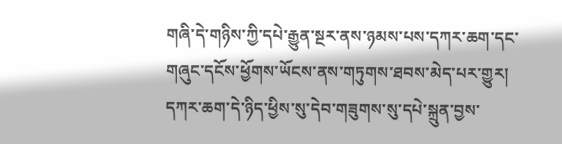གཞི་དེ་གཉིས་ཀྱི་དཔེ་རྒྱུན་སྔར་ནས་ཉམས་པས་དཀར་ཆག་དང་གཞུང་དངོས་ཕྱོགས་ཡོངས་ནས་གཏུགས་ཐབས་མེད་པར་གྱུར། དཀར་ཆག་དེ་ཉིད་ཕྱིས་སུ་དེབ་གཟུགས་སུ་དཔེ་སྐྲུན་བྱས་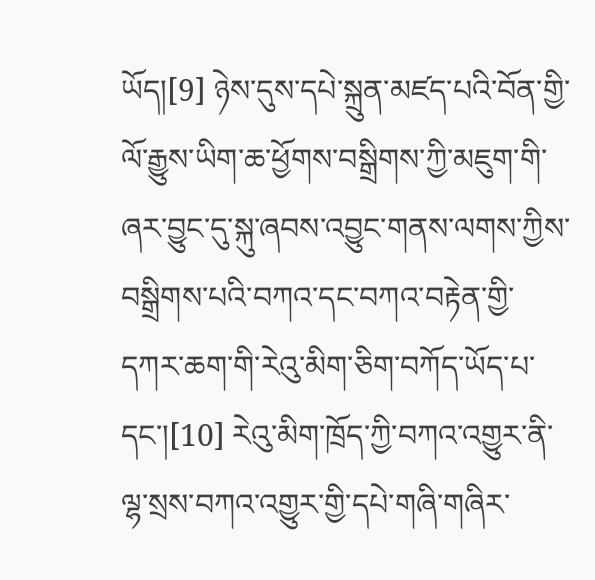ཡོད།[9] ཉེས་དུས་དཔེ་སྐྲུན་མཛད་པའི་བོན་གྱི་ལོ་རྒྱུས་ཡིག་ཆ་ཕྱོགས་བསྒྲིགས་ཀྱི་མཇུག་གི་ཞར་བྱུང་དུ་སྐུ་ཞབས་འབྱུང་གནས་ལགས་ཀྱིས་བསྒྲིགས་པའི་བཀའ་དང་བཀའ་བརྟེན་གྱི་དཀར་ཆག་གི་རེའུ་མིག་ཅིག་བཀོད་ཡོད་པ་དང་།[10] རེའུ་མིག་ཁྲོད་ཀྱི་བཀའ་འགྱུར་ནི་ལྷ་སྲས་བཀའ་འགྱུར་གྱི་དཔེ་གཞི་གཞིར་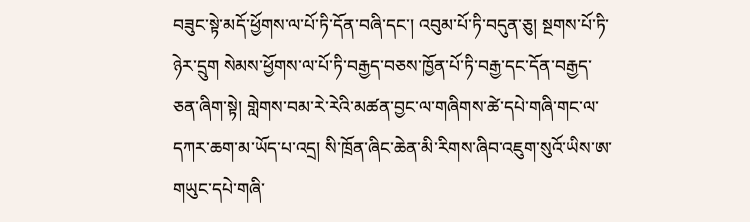བཟུང་སྟེ་མདོ་ཕྱོགས་ལ་པོ་ཏི་དོན་བཞི་དང་། འབུམ་པོ་ཏི་བདུན་ཅུ། སྔགས་པོ་ཏི་ཉེར་དྲུག སེམས་ཕྱོགས་ལ་པོ་ཏི་བརྒྱད་བཅས་ཁྱོན་པོ་ཏི་བརྒྱ་དང་དོན་བརྒྱད་ཅན་ཞིག་སྟེ། གླེགས་བམ་རེ་རེའི་མཚན་བྱང་ལ་གཞིགས་ཚེ་དཔེ་གཞི་གང་ལ་དཀར་ཆག་མ་ཡོད་པ་འདྲ། སི་ཁྲོན་ཞིང་ཆེན་མི་རིགས་ཞིབ་འཇུག་སུའོ་ཡིས་ཨ་གཡུང་དཔེ་གཞི་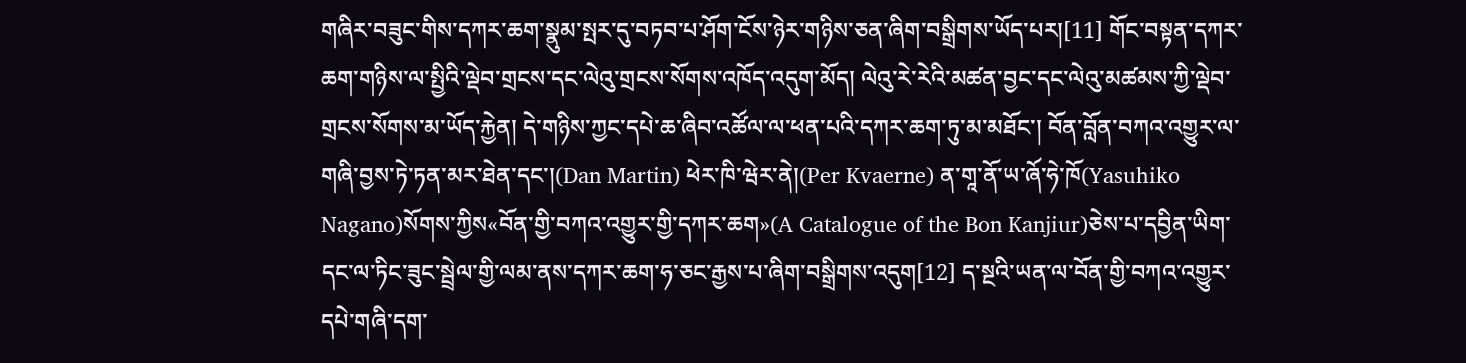གཞིར་བཟུང་གིས་དཀར་ཆག་སྣུམ་སྤར་དུ་བཏབ་པ་ཤོག་ངོས་ཉེར་གཉིས་ཅན་ཞིག་བསྒྲིགས་ཡོད་པར།[11] གོང་བསྟན་དཀར་ཆག་གཉིས་ལ་སྤྱིའི་ལྡེབ་གྲངས་དང་ལེའུ་གྲངས་སོགས་འཁོད་འདུག་མོད། ལེའུ་རེ་རེའི་མཚན་བྱང་དང་ལེའུ་མཚམས་ཀྱི་ལྡེབ་གྲངས་སོགས་མ་ཡོད་རྐྱེན། དེ་གཉིས་ཀྱང་དཔེ་ཆ་ཞིབ་འཚོལ་ལ་ཕན་པའི་དཀར་ཆག་ཏུ་མ་མཐོང་། བོན་བློན་བཀའ་འགྱུར་ལ་གཞི་བྱས་ཏེ་ཏན་མར་ཐེན་དང་།(Dan Martin) ཕེར་ཁི་ཝེར་ནེ།(Per Kvaerne) ན་གཱ་ནོ་ཡ་ཞོ་ཧེ་ཁོ(Yasuhiko Nagano)སོགས་ཀྱིས«བོན་གྱི་བཀའ་འགྱུར་གྱི་དཀར་ཆག»(A Catalogue of the Bon Kanjiur)ཅེས་པ་དབྱིན་ཡིག་དང་ལ་ཏིང་ཟུང་སྦྲེལ་གྱི་ལམ་ནས་དཀར་ཆག་ཧ་ཅང་རྒྱས་པ་ཞིག་བསྒྲིགས་འདུག[12] ད་སྔའི་ཡན་ལ་བོན་གྱི་བཀའ་འགྱུར་དཔེ་གཞི་དག་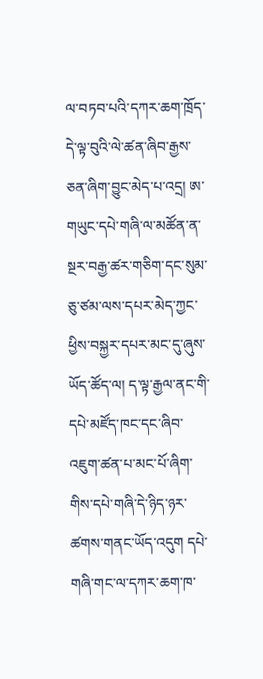ལ་བཏབ་པའི་དཀར་ཆག་ཁྲོད་དེ་ལྟ་བུའི་ལེ་ཚན་ཞིབ་རྒྱས་ཅན་ཞིག་བྱུང་མེད་པ་འདྲ། ཨ་གཡུང་དཔེ་གཞི་ལ་མཚོན་ན་སྔར་བརྒྱ་ཚར་གཅིག་དང་སུམ་ཅུ་ཙམ་ལས་དཔར་མེད་ཀྱང་ཕྱིས་བསྐྱར་དཔར་མང་དུ་ཞུས་ཡོད་ཚོད་ལ། ད་ལྟ་རྒྱལ་ནང་གི་དཔེ་མཛོད་ཁང་དང་ཞིབ་འཇུག་ཚན་པ་མང་པོ་ཞིག་གིས་དཔེ་གཞི་དེ་ཉིད་ཉར་ཚགས་གནང་ཡོད་འདུག དཔེ་གཞི་གང་ལ་དཀར་ཆག་ཁ་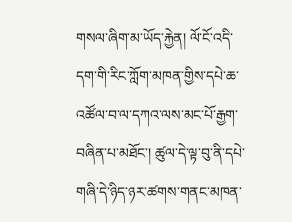གསལ་ཞིག་མ་ཡོད་རྐྱེན། ལོ་ངོ་འདི་དག་གི་རིང་ཀློག་མཁན་གྱིས་དཔེ་ཆ་འཚོལ་བ་ལ་དཀའ་ལས་མང་པོ་རྒྱག་བཞིན་པ་མཐོང་། ཚུལ་དེ་ལྟ་བུ་ནི་དཔེ་གཞི་དེ་ཉིད་ཉར་ཚགས་གནང་མཁན་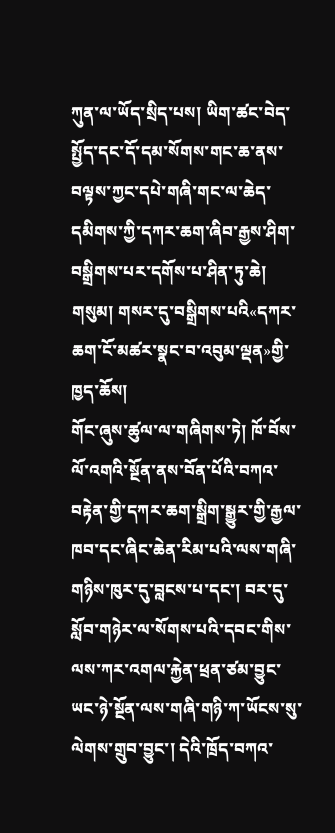ཀུན་ལ་ཡོད་སྲིད་པས། ཡིག་ཚང་བེད་སྤྱོད་དང་དོ་དམ་སོགས་གང་ཆ་ནས་བལྟས་ཀྱང་དཔེ་གཞི་གང་ལ་ཆེད་དམིགས་ཀྱི་དཀར་ཆག་ཞིབ་རྒྱས་ཤིག་བསྒྲིགས་པར་དགོས་པ་ཤིན་ཏུ་ཆེ།
གསུམ། གསར་དུ་བསྒྲིགས་པའི«དཀར་ཆག་ངོ་མཚར་སྣང་བ་འབུམ་ལྡན»གྱི་ཁྱད་ཆོས།
གོང་ཞུས་ཚུལ་ལ་གཞིགས་ཏེ། ཁོ་བོས་ལོ་འགའི་སྔོན་ནས་བོན་པོའི་བཀའ་བརྟེན་གྱི་དཀར་ཆག་སྒྲིག་སྒྱུར་གྱི་རྒྱལ་ཁབ་དང་ཞིང་ཆེན་རིམ་པའི་ལས་གཞི་གཉིས་ཁུར་དུ་བླངས་པ་དང་། བར་དུ་སློབ་གཉེར་ལ་སོགས་པའི་དབང་གིས་ལས་ཀར་འགལ་རྐྱེན་ཕྲན་ཙམ་བྱུང་ཡང་ཉེ་སྔོན་ལས་གཞི་གཉི་ཀ་ཡོངས་སུ་ལེགས་གྲུབ་བྱུང་། དེའི་ཁྲོད་བཀའ་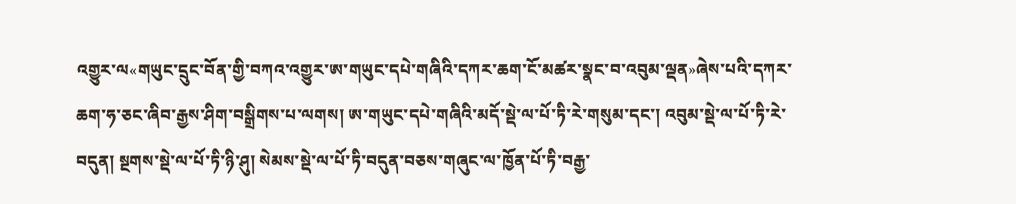འགྱུར་ལ«གཡུང་དྲུང་བོན་གྱི་བཀའ་འགྱུར་ཨ་གཡུང་དཔེ་གཞིའི་དཀར་ཆག་ངོ་མཚར་སྣང་བ་འབུམ་ལྡན»ཞེས་པའི་དཀར་ཆག་ཧ་ཅང་ཞིབ་རྒྱས་ཤིག་བསྒྲིགས་པ་ལགས། ཨ་གཡུང་དཔེ་གཞིའི་མདོ་སྡེ་ལ་པོ་ཏི་རེ་གསུམ་དང་། འབུམ་སྡེ་ལ་པོ་ཏི་རེ་བདུན། སྔགས་སྡེ་ལ་པོ་ཏི་ཉི་ཤུ། སེམས་སྡེ་ལ་པོ་ཏི་བདུན་བཅས་གཞུང་ལ་ཁྱོན་པོ་ཏི་བརྒྱ་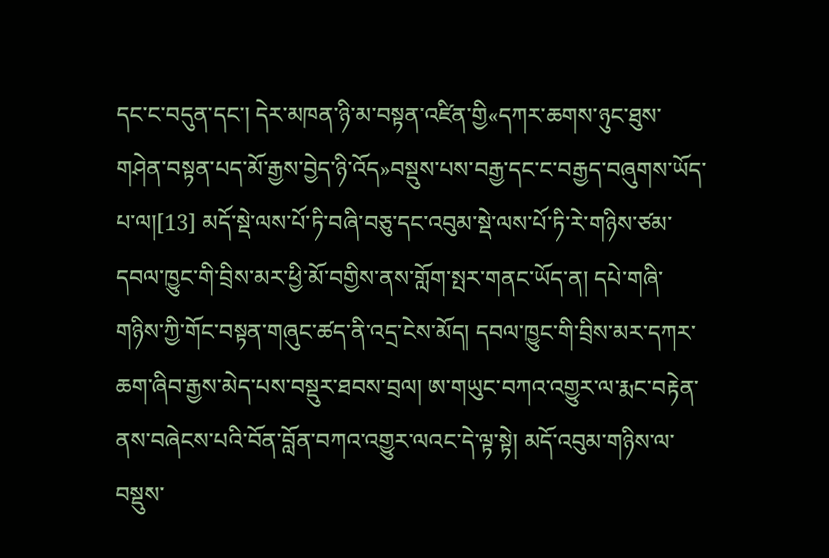དང་ང་བདུན་དང་། དེར་མཁན་ཉི་མ་བསྟན་འཛིན་གྱི«དཀར་ཆགས་ཉུང་ཐུས་གཤེན་བསྟན་པད་མོ་རྒྱས་བྱེད་ཉི་འོད»བསྡུས་པས་བརྒྱ་དང་ང་བརྒྱད་བཞུགས་ཡོད་པ་ལ།[13] མདོ་སྡེ་ལས་པོ་ཏི་བཞི་བཅུ་དང་འབུམ་སྡེ་ལས་པོ་ཏི་རེ་གཉིས་ཙམ་དབལ་ཁྱུང་གི་བྲིས་མར་ཕྱི་མོ་བགྱིས་ནས་གློག་སྤར་གནང་ཡོད་ན། དཔེ་གཞི་གཉིས་ཀྱི་གོང་བསྟན་གཞུང་ཚད་ནི་འདྲ་ངེས་མོད། དབལ་ཁྱུང་གི་བྲིས་མར་དཀར་ཆག་ཞིབ་རྒྱས་མེད་པས་བསྡུར་ཐབས་བྲལ། ཨ་གཡུང་བཀའ་འགྱུར་ལ་རྨང་བརྟེན་ནས་བཞེངས་པའི་བོན་བློན་བཀའ་འགྱུར་ལའང་དེ་ལྟ་སྟེ། མདོ་འབུམ་གཉིས་ལ་བསྡུས་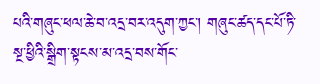པའི་གཞུང་ཕལ་ཆེ་བ་འདྲ་བར་འདུག་ཀྱང་། གཞུང་ཚད་དང་པོ་ཏི་སྔ་ཕྱིའི་སྒྲིག་སྟངས་མ་འདྲ་བས་གོང་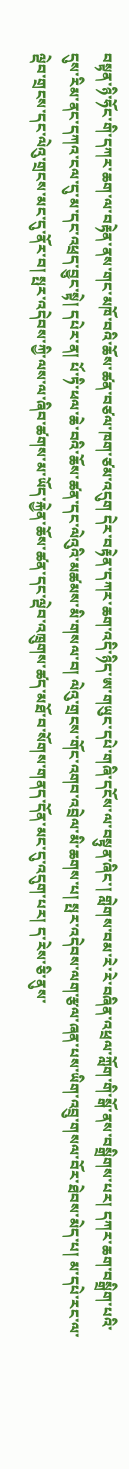བསྟན་ཉི་ཧོང་གི་དཀར་ཆག་ལ་བརྟེན་ནས་གང་མཁོ་བའི་ཆོས་ཚན་བཙལ་ཁག་ཙམ་འདུག དེར་བརྟེན་དཀར་ཆག་འདི་ཉིད་ཨ་གཡུང་དཔེ་གཞི་དངོས་ལ་བསྟུན་ཞིང་། གླེགས་བམ་རེ་རེ་བཞིན་འཕྲལ་ཀློག་གི་སྒོ་ནས་བསྒྲིགས་པར། དཀར་ཆག་བསྒྲིག་པའི་དུས་རིམ་ནང་དཀའ་ངལ་དུ་མ་དང་འཕྲད་བྱུང་སྟེ། དཔེར་ན། པོ་ཏི་ཕལ་ཆེ་བའི་ཆོས་ཚན་དང་ལེའུའི་མཚམས་མི་གསལ་བ། ལེའུ་གྲངས་གོང་འགབ་འབྲེལ་མི་ཆགས་པ། སྤར་འདེབས་ལག་རྩལ་ཞན་པས་ཡིག་འབྲུ་གསལ་བོར་ཐེབས་མེད་པ། མ་དཔེ་རང་ལ་ལྡེབ་གྲངས་དང་ལེའུ་གྲངས་མང་དུ་ནོར་བ། སྤར་འདེབས་ཀྱི་ལས་ལ་ཞིབ་ཚགས་མ་ཡོད་རྐྱེན་ཆོས་ཚན་དང་ལྡེབ་འཁྲུགས་ཚད་མཐོ་བ་སོགས་གནད་དོན་མང་དུ་འདུག་པར། ད་རེས་ཅི་ནུས་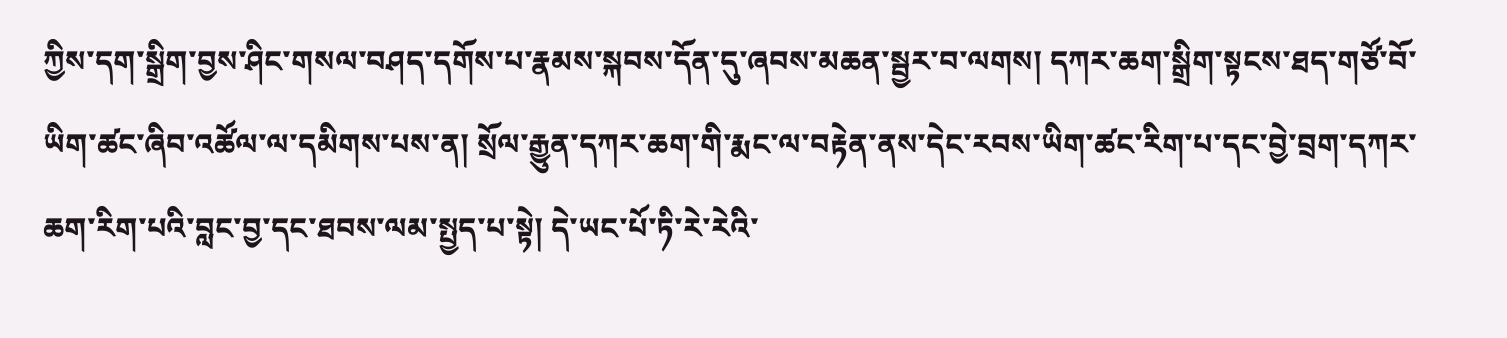ཀྱིས་དག་སྒྲིག་བྱས་ཤིང་གསལ་བཤད་དགོས་པ་རྣམས་སྐབས་དོན་དུ་ཞབས་མཆན་སྦྱར་བ་ལགས། དཀར་ཆག་སྒྲིག་སྟངས་ཐད་གཙོ་བོ་ཡིག་ཚང་ཞིབ་འཚོལ་ལ་དམིགས་པས་ན། སྲོལ་རྒྱུན་དཀར་ཆག་གི་རྨང་ལ་བརྟེན་ནས་དེང་རབས་ཡིག་ཚང་རིག་པ་དང་བྱེ་བྲག་དཀར་ཆག་རིག་པའི་བླང་བྱ་དང་ཐབས་ལམ་སྤྱད་པ་སྟེ། དེ་ཡང་པོ་ཏི་རེ་རེའི་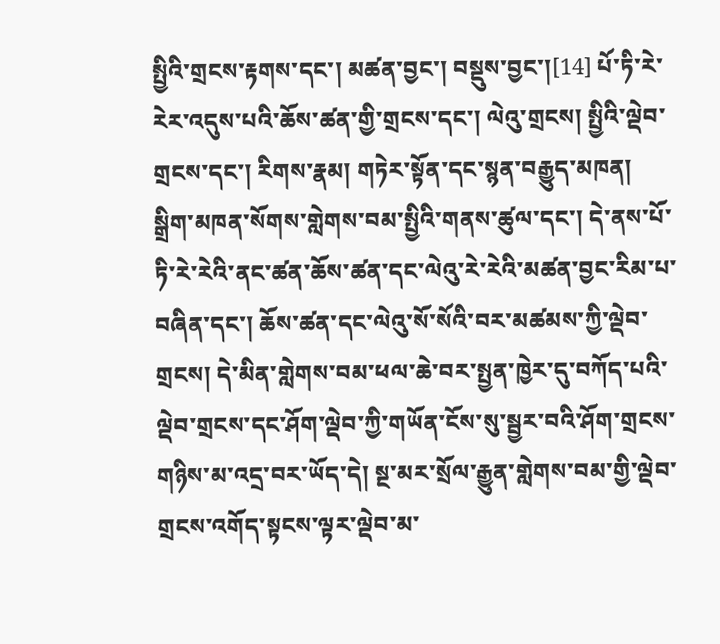སྤྱིའི་གྲངས་རྟགས་དང་། མཚན་བྱང་། བསྡུས་བྱང་།[14] པོ་ཏི་རེ་རེར་འདུས་པའི་ཆོས་ཚན་གྱི་གྲངས་དང་། ལེའུ་གྲངས། སྤྱིའི་ལྡེབ་གྲངས་དང་། རིགས་རྣམ། གཏེར་སྟོན་དང་སྙན་བརྒྱུད་མཁན། སྒྲིག་མཁན་སོགས་གླེགས་བམ་སྤྱིའི་གནས་ཚུལ་དང་། དེ་ནས་པོ་ཏི་རེ་རེའི་ནང་ཚན་ཆོས་ཚན་དང་ལེའུ་རེ་རེའི་མཚན་བྱང་རིམ་པ་བཞིན་དང་། ཆོས་ཚན་དང་ལེའུ་སོ་སོའི་བར་མཚམས་ཀྱི་ལྡེབ་གྲངས། དེ་མིན་གླེགས་བམ་ཕལ་ཆེ་བར་སྤྱན་ཁྱེར་དུ་བཀོད་པའི་ལྡེབ་གྲངས་དང་ཤོག་ལྡེབ་ཀྱི་གཡོན་ངོས་སུ་སྦྱར་བའི་ཤོག་གྲངས་གཉིས་མ་འདྲ་བར་ཡོད་དེ། སྔ་མར་སྲོལ་རྒྱུན་གླེགས་བམ་གྱི་ལྡེབ་གྲངས་འགོད་སྟངས་ལྟར་ལྡེབ་མ་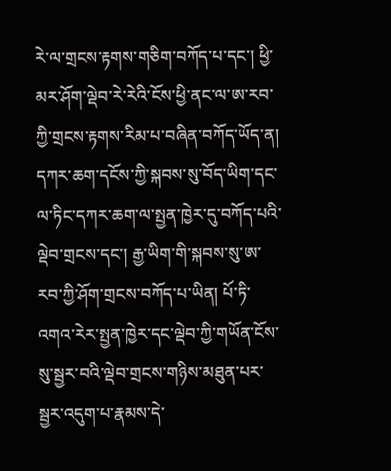རེ་ལ་གྲངས་རྟགས་གཅིག་བཀོད་པ་དང་། ཕྱི་མར་ཤོག་ལྡེབ་རེ་རེའི་ངོས་ཕྱི་ནང་ལ་ཨ་རབ་ཀྱི་གྲངས་རྟགས་རིམ་པ་བཞིན་བཀོད་ཡོད་ན། དཀར་ཆག་དངོས་ཀྱི་སྐབས་སུ་བོད་ཡིག་དང་ལ་ཏིང་དཀར་ཆག་ལ་སྤྱན་ཁྱེར་དུ་བཀོད་པའི་ལྡེབ་གྲངས་དང་། རྒྱ་ཡིག་གི་སྐབས་སུ་ཨ་རབ་ཀྱི་ཤོག་གྲངས་བཀོད་པ་ཡིན། པོ་ཏི་འགའ་རེར་སྤྱན་ཁྱེར་དང་ལྡེབ་ཀྱི་གཡོན་ངོས་སུ་སྦྱར་བའི་ལྡེབ་གྲངས་གཉིས་མཐུན་པར་སྦྱར་འདུག་པ་རྣམས་དེ་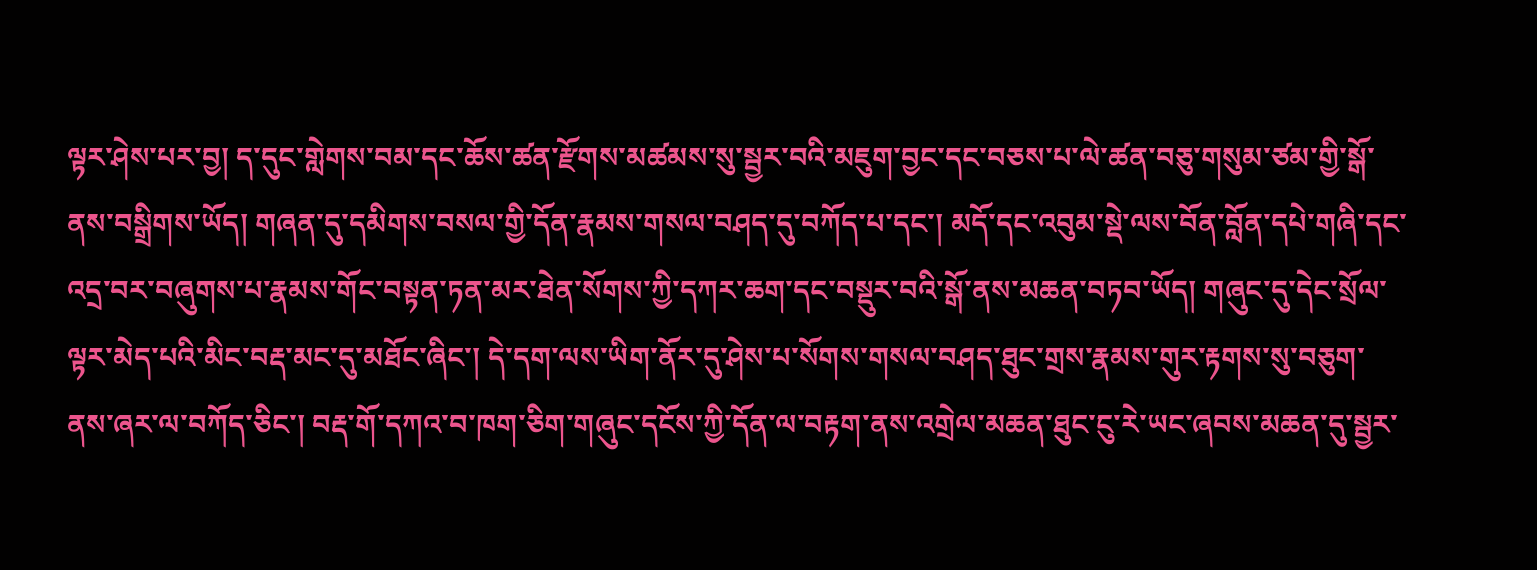ལྟར་ཤེས་པར་བྱ། ད་དུང་གླེགས་བམ་དང་ཆོས་ཚན་རྫོགས་མཚམས་སུ་སྦྱར་བའི་མཇུག་བྱང་དང་བཅས་པ་ལེ་ཚན་བཅུ་གསུམ་ཙམ་གྱི་སྒོ་ནས་བསྒྲིགས་ཡོད། གཞན་དུ་དམིགས་བསལ་གྱི་དོན་རྣམས་གསལ་བཤད་དུ་བཀོད་པ་དང་། མདོ་དང་འབུམ་སྡེ་ལས་བོན་བློན་དཔེ་གཞི་དང་འདྲ་བར་བཞུགས་པ་རྣམས་གོང་བསྟན་ཏན་མར་ཐེན་སོགས་ཀྱི་དཀར་ཆག་དང་བསྡུར་བའི་སྒོ་ནས་མཆན་བཏབ་ཡོད། གཞུང་དུ་དེང་སྲོལ་ལྟར་མེད་པའི་མིང་བརྡ་མང་དུ་མཐོང་ཞིང་། དེ་དག་ལས་ཡིག་ནོར་དུ་ཤེས་པ་སོགས་གསལ་བཤད་ཐུང་གྲས་རྣམས་གུར་རྟགས་སུ་བཅུག་ནས་ཞར་ལ་བཀོད་ཅིང་། བརྡ་གོ་དཀའ་བ་ཁག་ཅིག་གཞུང་དངོས་ཀྱི་དོན་ལ་བརྟག་ནས་འགྲེལ་མཆན་ཐུང་ངུ་རེ་ཡང་ཞབས་མཆན་དུ་སྦྱར་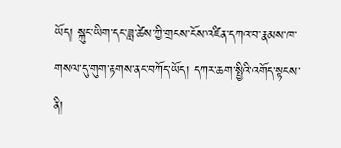ཡོད། སྐུང་ཡིག་དང་ཟླ་ཚེས་ཀྱི་གྲངས་ངོས་འཛིན་དཀའ་བ་རྣམས་ཁ་གསལ་དུ་གུག་རྟགས་ནང་བཀོད་ཡོད། དཀར་ཆག་སྤྱིའི་འགོད་སྟངས་ནི།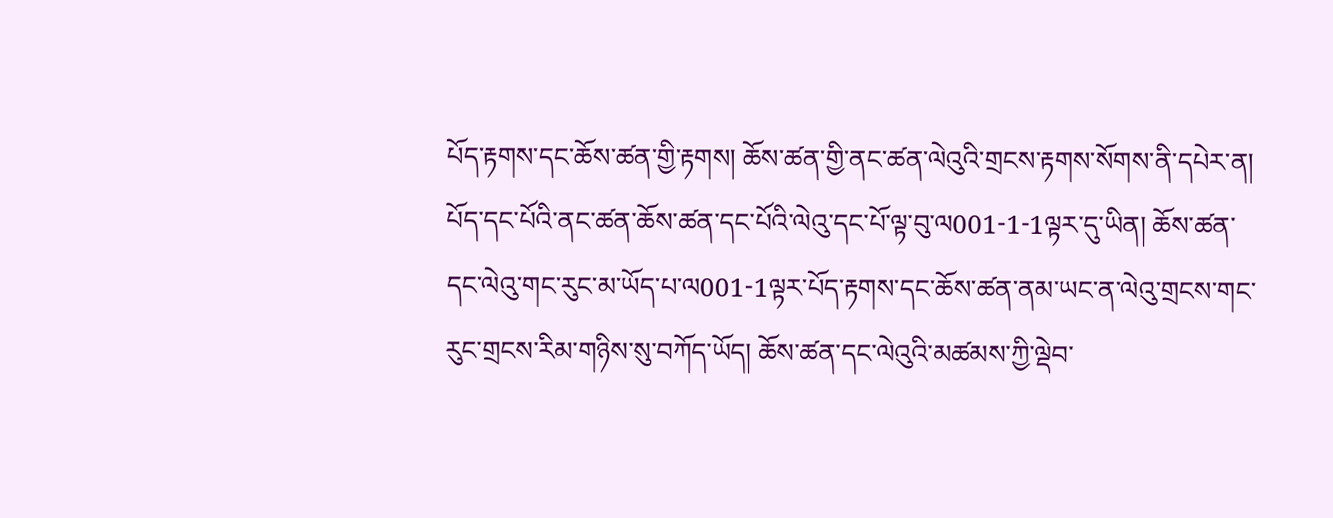པོད་རྟགས་དང་ཆོས་ཚན་གྱི་རྟགས། ཆོས་ཚན་གྱི་ནང་ཚན་ལེའུའི་གྲངས་རྟགས་སོགས་ནི་དཔེར་ན། པོད་དང་པོའི་ནང་ཚན་ཆོས་ཚན་དང་པོའི་ལེའུ་དང་པོ་ལྟ་བུ་ལ001-1-1ལྟར་དུ་ཡིན། ཆོས་ཚན་དང་ལེའུ་གང་རུང་མ་ཡོད་པ་ལ001-1ལྟར་པོད་རྟགས་དང་ཆོས་ཚན་ནམ་ཡང་ན་ལེའུ་གྲངས་གང་རུང་གྲངས་རིམ་གཉིས་སུ་བཀོད་ཡོད། ཆོས་ཚན་དང་ལེའུའི་མཚམས་ཀྱི་ལྡེབ་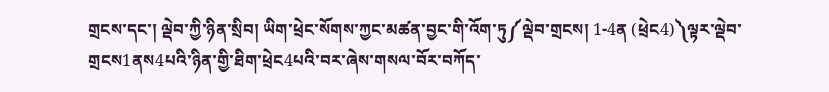གྲངས་དང་། ལྡེབ་ཀྱི་ཉིན་སྲིབ། ཡིག་ཕྲེང་སོགས་ཀྱང་མཚན་བྱང་གི་འོག་ཏུ༼ལྡེབ་གྲངས། 1-4ན (ཕྲེང4)༽ལྟར་ལྡེབ་གྲངས1ནས4པའི་ཉིན་གྱི་ཐིག་ཕྲེང4པའི་བར་ཞེས་གསལ་བོར་བཀོད་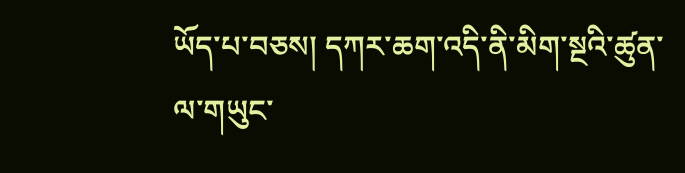ཡོད་པ་བཅས། དཀར་ཆག་འདི་ནི་མིག་སྔའི་ཚུན་ལ་གཡུང་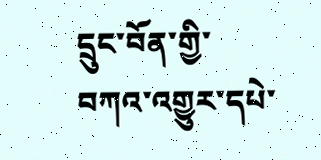དྲུང་བོན་གྱི་བཀའ་འགྱུར་དཔེ་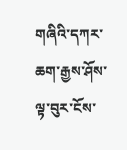གཞིའི་དཀར་ཆག་རྒྱས་ཤོས་ལྟ་བུར་ངོས་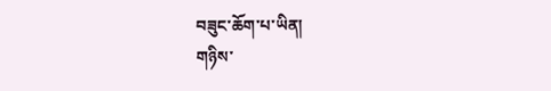བཟུང་ཆོག་པ་ཡིན།
གཉིས་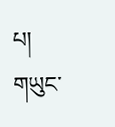པ། གཡུང་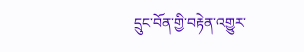དྲུང་བོན་གྱི་བརྟེན་འགྱུར་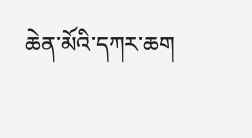ཆེན་མོའི་དཀར་ཆག